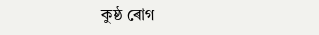কুষ্ঠ ৰোগ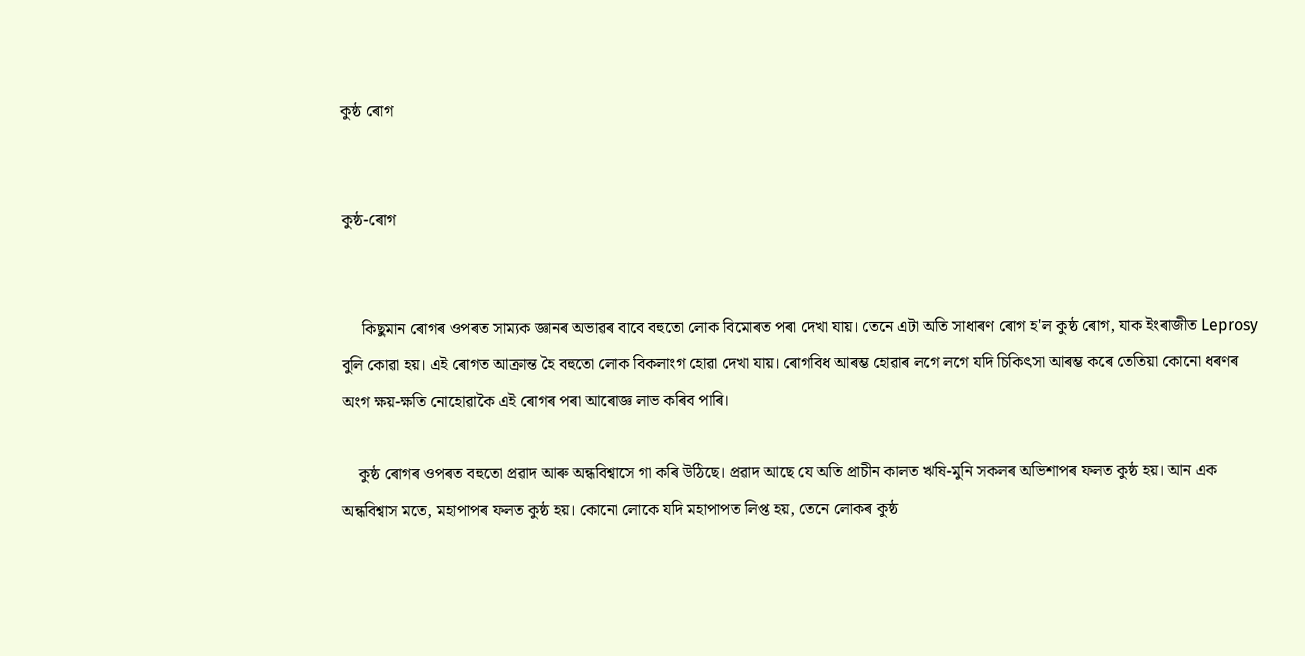কুষ্ঠ ৰোগ


কুষ্ঠ-ৰোগ


     কিছুমান ৰোগৰ ওপৰত সাম্যক জ্ঞানৰ অভাৱৰ বাবে বহুতো লোক বিমোৰত পৰা দেখা যায়। তেনে এটা অতি সাধাৰণ ৰোগ হ'ল কুষ্ঠ ৰোগ, যাক ইংৰাজীত Leprosy বুলি কোৱা হয়। এই ৰোগত আক্ৰান্ত হৈ বহুতো লোক বিকলাংগ হোৱা দেখা যায়। ৰোগবিধ আৰম্ভ হোৱাৰ লগে লগে যদি চিকিৎসা আৰম্ভ কৰে তেতিয়া কোনো ধৰণৰ অংগ ক্ষয়-ক্ষতি নোহোৱাকৈ এই ৰোগৰ পৰা আৰোজ্ঞ লাভ কৰিব পাৰি।

    কুষ্ঠ ৰোগৰ ওপৰত বহুতো প্ৰৱাদ আৰু অন্ধবিশ্বাসে গা কৰি উঠিছে। প্ৰৱাদ আছে যে অতি প্ৰাচীন কালত ঋষি-মুনি সকলৰ অভিশাপৰ ফলত কুষ্ঠ হয়। আন এক অন্ধবিশ্বাস মতে, মহাপাপৰ ফলত কুষ্ঠ হয়। কোনো লোকে যদি মহাপাপত লিপ্ত হয়, তেনে লোকৰ কুষ্ঠ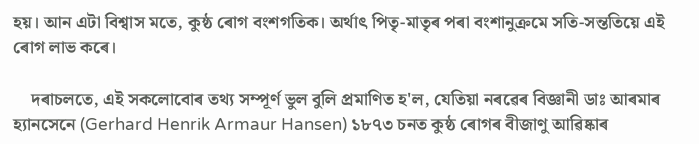হয়। আন এটা বিশ্বাস মতে, কুষ্ঠ ৰোগ বংশগতিক। অৰ্থাৎ পিতৃ-মাতৃৰ পৰা বংশানুক্ৰমে সতি-সন্ততিয়ে এই ৰোগ লাভ কৰে।

    দৰাচলতে, এই সকলোবোৰ তথ্য সম্পূৰ্ণ ভুল বুলি প্ৰমাণিত হ'ল, যেতিয়া নৰৱেৰ বিজ্ঞানী ডাঃ আৰমাৰ হ্যানসেনে (Gerhard Henrik Armaur Hansen) ১৮৭৩ চনত কুষ্ঠ ৰোগৰ বীজাণু আৱিষ্কাৰ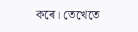কৰে। তেখেতে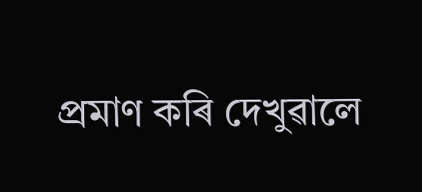প্ৰমাণ কৰি দেখুৱালে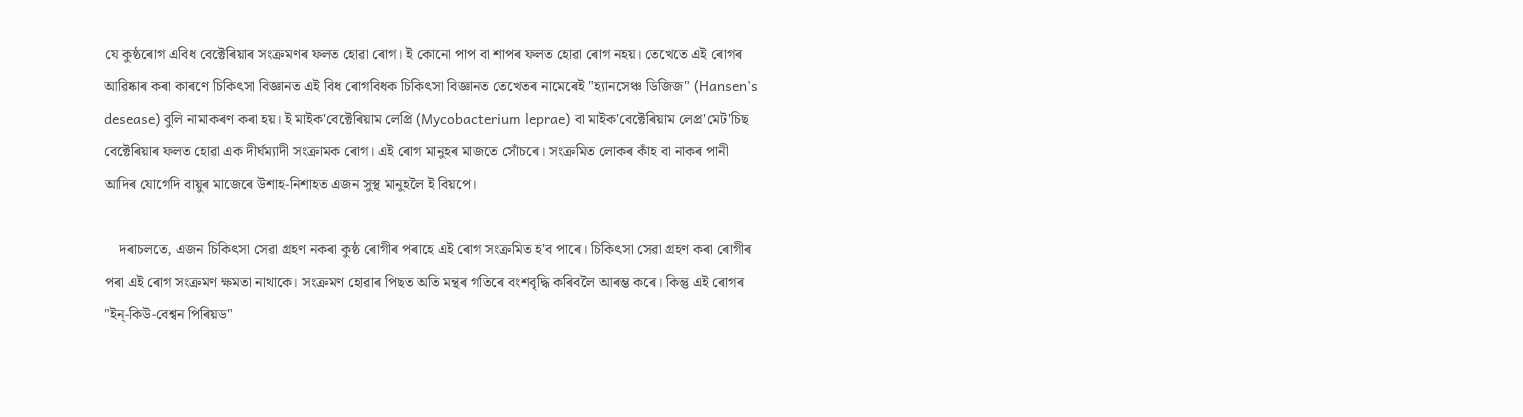যে কুষ্ঠৰোগ এবিধ বেক্টেৰিয়াৰ সংক্ৰমণৰ ফলত হোৱা ৰোগ। ই কোনো পাপ বা শাপৰ ফলত হোৱা ৰোগ নহয়। তেখেতে এই ৰোগৰ আৱিষ্কাৰ কৰা কাৰণে চিকিৎসা বিজ্ঞানত এই বিধ ৰোগবিধক চিকিৎসা বিজ্ঞানত তেখেতৰ নামেৰেই "হ্যানসেঞ্চ ডিজিজ" (Hansen's desease) বুলি নামাকৰণ কৰা হয়। ই মাইক'বেক্টেৰিয়াম লেপ্ৰি (Mycobacterium leprae) বা মাইক'বেক্টেৰিয়াম লেপ্ৰ'মেট'চিছ বেক্টেৰিয়াৰ ফলত হোৱা এক দীৰ্ঘম্যাদী সংক্ৰামক ৰোগ। এই ৰোগ মানুহৰ মাজতে সোঁচৰে। সংক্ৰমিত লোকৰ কাঁহ বা নাকৰ পানী আদিৰ যোগেদি বায়ুৰ মাজেৰে উশাহ-নিশাহত এজন সুস্থ মানুহলৈ ই বিয়পে।

    দৰাচলতে, এজন চিকিৎসা সেৱা গ্ৰহণ নকৰা কুষ্ঠ ৰোগীৰ পৰাহে এই ৰোগ সংক্ৰমিত হ'ব পাৰে। চিকিৎসা সেৱা গ্ৰহণ কৰা ৰোগীৰ পৰা এই ৰোগ সংক্ৰমণ ক্ষমতা নাথাকে। সংক্ৰমণ হোৱাৰ পিছত অতি মন্থৰ গতিৰে বংশবৃদ্ধি কৰিবলৈ আৰম্ভ কৰে। কিন্তু এই ৰোগৰ "ইন্-কিউ-বেশ্বন পিৰিয়ড"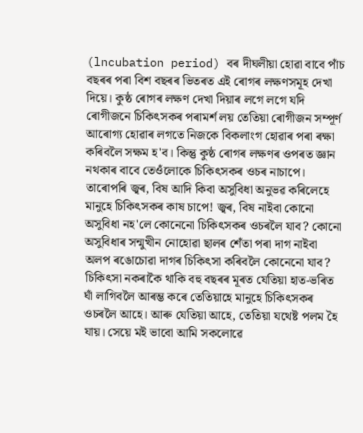(lncubation period) বৰ দীঘলীয়া হোৱা বাবে পাঁচ বছৰৰ পৰা বিশ বছৰৰ ভিতৰত এই ৰোগৰ লক্ষণসমূহ দেখা দিয়ে। কুষ্ঠ ৰোগৰ লক্ষণ দেখা দিয়াৰ লগে লগে যদি ৰোগীজনে চিকিৎসকৰ পৰামৰ্শ লয় তেতিয়া ৰোগীজন সম্পূৰ্ণ আৰোগ্য হোৱাৰ লগতে নিজকে বিকলাংগ হোৱাৰ পৰা ৰক্ষা কৰিবলৈ সক্ষম হ'ব। কিন্তু কুষ্ঠ ৰোগৰ লক্ষণৰ ওপৰত জ্ঞান নথকাৰ বাবে তেওঁলোকে চিকিৎসকৰ ওচৰ নাচাপে। তাৰোপৰি জ্বৰ, বিষ আদি কিবা অসুবিধা অনুভৱ কৰিলেহে মানুহে চিকিৎসকৰ কাষ চাপে! জ্বৰ, বিষ নাইবা কোনো অসুবিধা নহ'লে কোনেনো চিকিৎসকৰ ওচৰলৈ যাব? কোনো অসুবিধাৰ সন্মুখীন নোহোৱা ছালৰ শেঁতা পৰা দাগ নাইবা অলপ ৰঙোচোৱা দাগৰ চিকিৎসা কৰিবলৈ কোনেনো যাব? চিকিৎসা নকৰাকৈ থাকি বহু বছৰৰ মূৰত যেতিয়া হাত-ভৰিত ঘাঁ লাগিবলৈ আৰম্ভ কৰে তেতিয়াহে মানুহে চিকিৎসকৰ ওচৰলৈ আহে। আৰু যেতিয়া আহে, তেতিয়া যথেষ্ট পলম হৈ যায়। সেয়ে মই ভাবো আমি সকলোৱে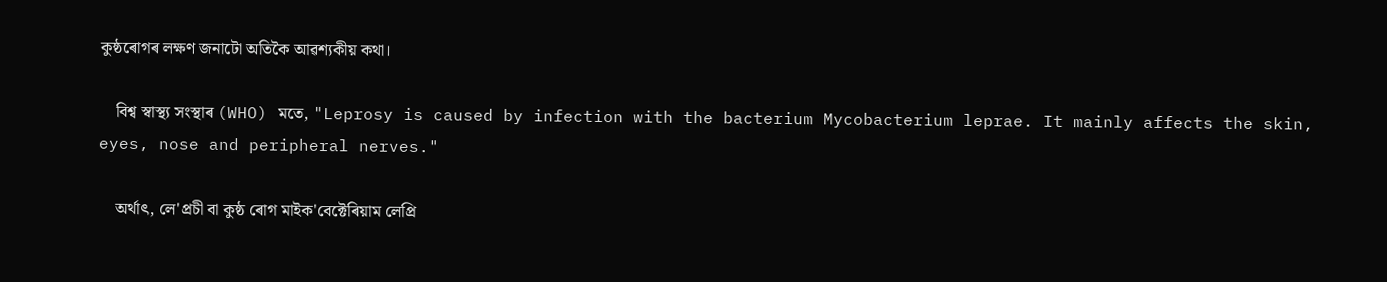কুষ্ঠৰোগৰ লক্ষণ জনাটো অতিকৈ আৱশ্যকীয় কথা।

    বিশ্ব স্বাস্থ্য সংস্থাৰ (WHO) মতে, "Leprosy is caused by infection with the bacterium Mycobacterium leprae. It mainly affects the skin, eyes, nose and peripheral nerves."

    অৰ্থাৎ, লে'প্ৰচী বা কুষ্ঠ ৰোগ মাইক'বেক্টেৰিয়াম লেপ্ৰি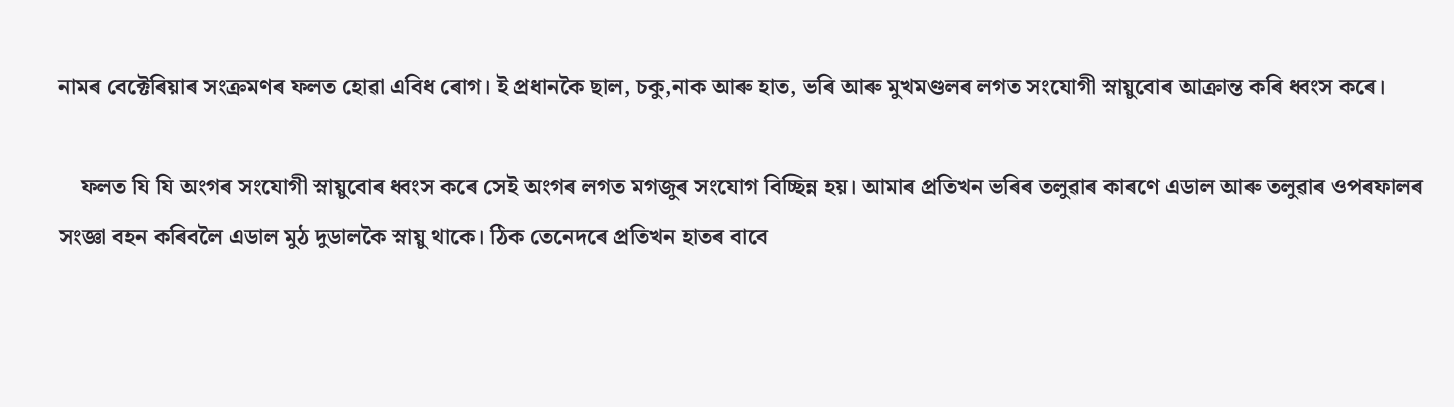নামৰ বেক্টেৰিয়াৰ সংক্ৰমণৰ ফলত হোৱা এবিধ ৰোগ। ই প্ৰধানকৈ ছাল, চকু,নাক আৰু হাত, ভৰি আৰু মুখমণ্ডলৰ লগত সংযোগী স্নায়ুবোৰ আক্ৰান্ত কৰি ধ্বংস কৰে।

    ফলত যি যি অংগৰ সংযোগী স্নায়ুবোৰ ধ্বংস কৰে সেই অংগৰ লগত মগজুৰ সংযোগ বিচ্ছিন্ন হয়। আমাৰ প্ৰতিখন ভৰিৰ তলুৱাৰ কাৰণে এডাল আৰু তলুৱাৰ ওপৰফালৰ সংজ্ঞা বহন কৰিবলৈ এডাল মুঠ দুডালকৈ স্নায়ু থাকে। ঠিক তেনেদৰে প্ৰতিখন হাতৰ বাবে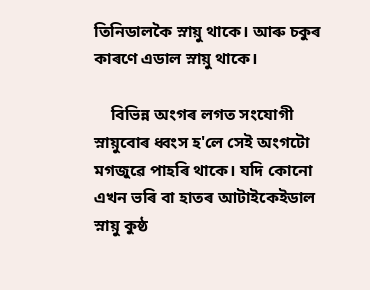তিনিডালকৈ স্নায়ু থাকে। আৰু চকুৰ কাৰণে এডাল স্নায়ু থাকে।

    বিভিন্ন অংগৰ লগত সংযোগী স্নায়ুবোৰ ধ্বংস হ'লে সেই অংগটো মগজুৱে পাহৰি থাকে। যদি কোনো এখন ভৰি বা হাতৰ আটাইকেইডাল স্নায়ু কুষ্ঠ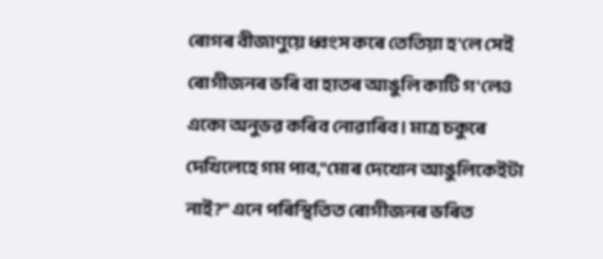ৰোগৰ বীজাণুয়ে ধ্বংস কৰে তেতিয়া হ'লে সেই ৰোগীজনৰ ভৰি বা হাতৰ আঙুলি কাটি গ'লেও একো অনুভৱ কৰিব নোৱাৰিব। মাত্ৰ চকুৰে দেখিলেহে গম পাব,"মোৰ দেখোন আঙুলিকেইটা নাই?" এনে পৰিস্থিতিত ৰোগীজনৰ ভৰিত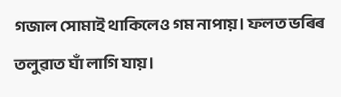গজাল সোমাই থাকিলেও গম নাপায়। ফলত ভৰিৰ তলুৱাত ঘাঁ লাগি যায়।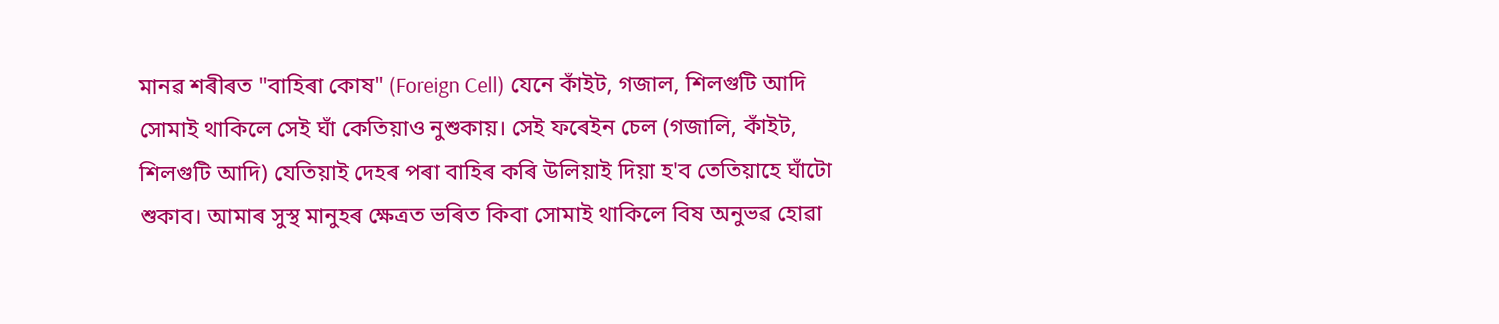মানৱ শৰীৰত "বাহিৰা কোষ" (Foreign Cell) যেনে কাঁইট, গজাল, শিলগুটি আদি সোমাই থাকিলে সেই ঘাঁ কেতিয়াও নুশুকায়। সেই ফৰেইন চেল (গজালি, কাঁইট, শিলগুটি আদি) যেতিয়াই দেহৰ পৰা বাহিৰ কৰি উলিয়াই দিয়া হ'ব তেতিয়াহে ঘাঁটো শুকাব। আমাৰ সুস্থ মানুহৰ ক্ষেত্ৰত ভৰিত কিবা সোমাই থাকিলে বিষ অনুভৱ হোৱা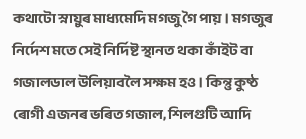কথাটো স্নায়ুৰ মাধ্যমেদি মগজু গৈ পায়। মগজুৰ নিৰ্দেশ মতে সেই নিৰ্দিষ্ট স্থানত থকা কাঁইট বা গজালডাল উলিয়াবলৈ সক্ষম হও। কিন্তু কুষ্ঠ ৰোগী এজনৰ ভৰিত গজাল, শিলগুটি আদি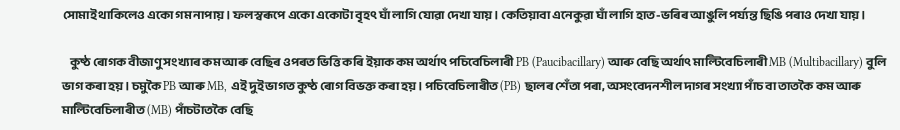সোমাই থাকিলেও একো গম নাপায়। ফলস্বৰূপে একো একোটা বৃহৎ ঘাঁ লাগি যোৱা দেখা যায়। কেতিয়াবা এনেকুৱা ঘাঁ লাগি হাত-ভৰিৰ আঙুলি পৰ্য্যন্ত ছিঙি পৰাও দেখা যায়।

    কুষ্ঠ ৰোগক বীজাণু সংখ্যাৰ কম আৰু বেছিৰ ওপৰত ভিত্তি কৰি ইয়াক কম অৰ্থাৎ পচিবেচিলাৰী PB (Paucibacillary) আৰু বেছি অৰ্থাৎ মাল্টিবেচিলাৰী MB (Multibacillary) বুলি ভাগ কৰা হয়। চমুকৈ PB আৰু MB, এই দুই ভাগত কুষ্ঠ ৰোগ বিভক্ত কৰা হয়। পচিবেচিলাৰীত (PB) ছালৰ শেঁতা পৰা, অসংবেদনশীল দাগৰ সংখ্যা পাঁচ বা তাতকৈ কম আৰু মাল্টিবেচিলাৰীত (MB) পাঁচটাতকৈ বেছি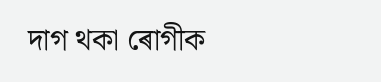দাগ থকা ৰোগীক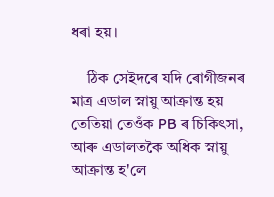ধৰা হয়।

    ঠিক সেইদৰে যদি ৰোগীজনৰ মাত্ৰ এডাল স্নায়ু আক্ৰান্ত হয় তেতিয়া তেওঁক PB ৰ চিকিৎসা, আৰু এডালতকৈ অধিক স্নায়ু আক্ৰান্ত হ'লে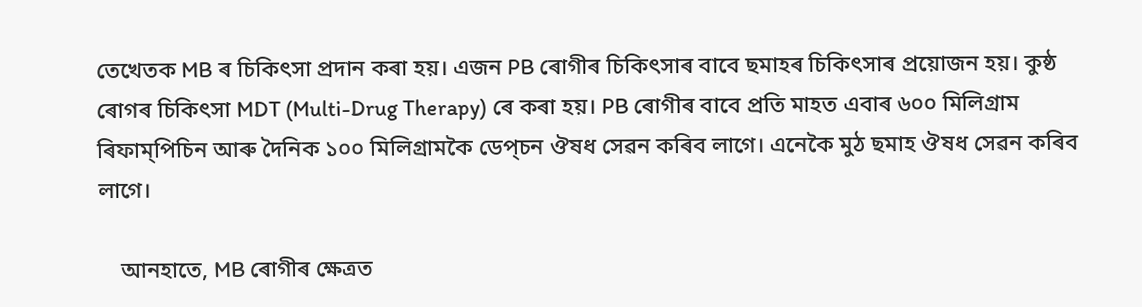তেখেতক MB ৰ চিকিৎসা প্ৰদান কৰা হয়। এজন PB ৰোগীৰ চিকিৎসাৰ বাবে ছমাহৰ চিকিৎসাৰ প্ৰয়োজন হয়। কুষ্ঠ ৰোগৰ চিকিৎসা MDT (Multi-Drug Therapy) ৰে কৰা হয়। PB ৰোগীৰ বাবে প্ৰতি মাহত এবাৰ ৬০০ মিলিগ্ৰাম ৰিফাম‌্পিচিন আৰু দৈনিক ১০০ মিলিগ্ৰামকৈ ডেপ্‌চন ঔষধ সেৱন কৰিব লাগে। এনেকৈ মুঠ ছমাহ ঔষধ সেৱন কৰিব লাগে।

    আনহাতে, MB ৰোগীৰ ক্ষেত্ৰত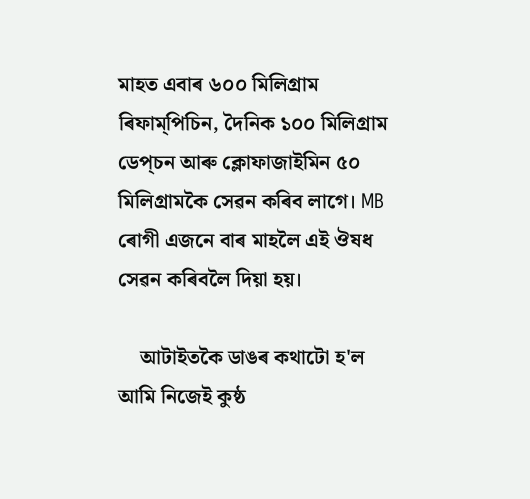মাহত এবাৰ ৬০০ মিলিগ্ৰাম ৰিফাম‌্পিচিন, দৈনিক ১০০ মিলিগ্ৰাম ডেপ্‌চন আৰু ক্লোফাজাইমিন ৫০ মিলিগ্ৰামকৈ সেৱন কৰিব লাগে। MB ৰোগী এজনে বাৰ মাহলৈ এই ঔষধ সেৱন কৰিবলৈ দিয়া হয়।

    আটাইতকৈ ডাঙৰ কথাটো হ'ল আমি নিজেই কুষ্ঠ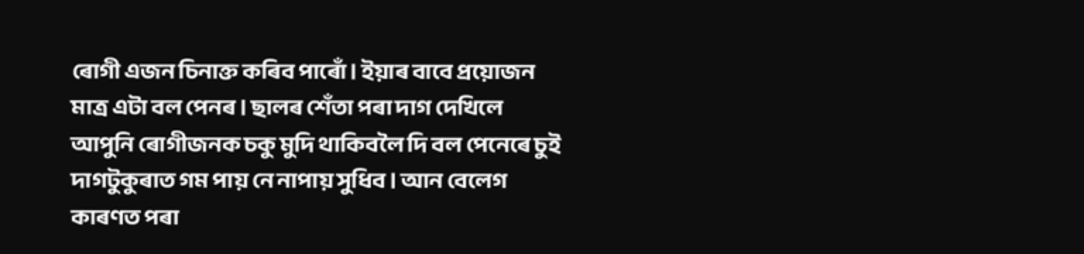ৰোগী এজন চিনাক্ত কৰিব পাৰোঁ। ইয়াৰ বাবে প্ৰয়োজন মাত্ৰ এটা বল পেনৰ। ছালৰ শেঁতা পৰা দাগ দেখিলে আপুনি ৰোগীজনক চকু মুদি থাকিবলৈ দি বল পেনেৰে চুই দাগটুকুৰাত গম পায় নে নাপায় সুধিব। আন বেলেগ কাৰণত পৰা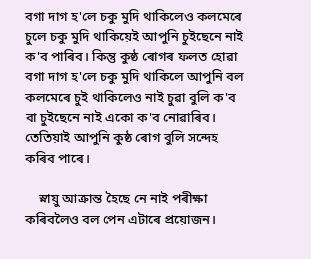বগা দাগ হ'লে চকু মুদি থাকিলেও কলমেৰে চুলে চকু মুদি থাকিয়েই আপুনি চুইছেনে নাই ক'ব পাৰিব। কিন্তু কুষ্ঠ ৰোগৰ ফলত হোৱা বগা দাগ হ'লে চকু মুদি থাকিলে আপুনি বল কলমেৰে চুই থাকিলেও নাই চুৱা বুলি ক'ব বা চুইছেনে নাই একো ক'ব নোৱাৰিব। তেতিয়াই আপুনি কুষ্ঠ ৰোগ বুলি সন্দেহ কৰিব পাৰে।

    স্নায়ু আক্ৰান্ত হৈছে নে নাই পৰীক্ষা কৰিবলৈও বল পেন এটাৰে প্ৰয়োজন।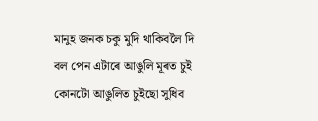মানুহ জনক চকু মুদি থাকিবলৈ দি বল পেন এটাৰে আঙুলি মূৰত চুই কোনটো আঙুলিত চুইছো সুধিব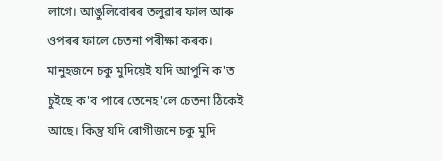লাগে। আঙুলিবোৰৰ তলুৱাৰ ফাল আৰু ওপৰৰ ফালে চেতনা পৰীক্ষা কৰক। মানুহজনে চকু মুদিয়েই যদি আপুনি ক'ত চুইছে ক'ব পাৰে তেনেহ'লে চেতনা ঠিকেই আছে। কিন্তু যদি ৰোগীজনে চকু মুদি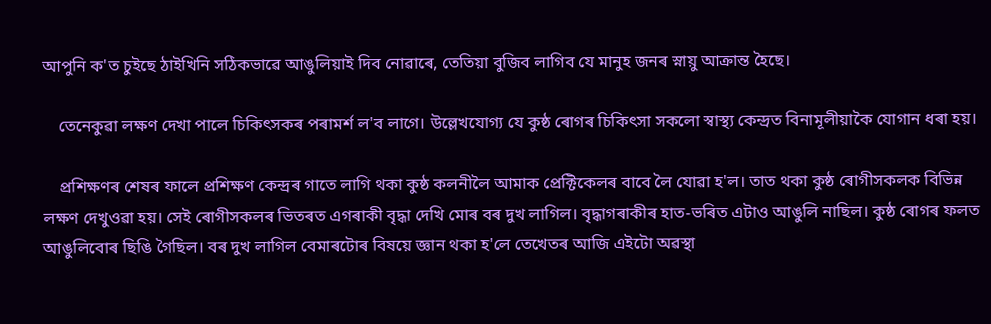আপুনি ক'ত চুইছে ঠাইখিনি সঠিকভাৱে আঙুলিয়াই দিব নোৱাৰে, তেতিয়া বুজিব লাগিব যে মানুহ জনৰ স্নায়ু আক্ৰান্ত হৈছে।

    তেনেকুৱা লক্ষণ দেখা পালে চিকিৎসকৰ পৰামৰ্শ ল'ব লাগে। উল্লেখযোগ্য যে কুষ্ঠ ৰোগৰ চিকিৎসা সকলো স্বাস্থ্য কেন্দ্ৰত বিনামূলীয়াকৈ যোগান ধৰা হয়।

    প্ৰশিক্ষণৰ শেষৰ ফালে প্ৰশিক্ষণ কেন্দ্ৰৰ গাতে লাগি থকা কুষ্ঠ কলনীলৈ আমাক প্ৰেক্টিকেলৰ বাবে লৈ যোৱা হ'ল। তাত থকা কুষ্ঠ ৰোগীসকলক বিভিন্ন লক্ষণ দেখুওৱা হয়। সেই ৰোগীসকলৰ ভিতৰত এগৰাকী বৃদ্ধা দেখি মোৰ বৰ দুখ লাগিল। বৃদ্ধাগৰাকীৰ হাত-ভৰিত এটাও আঙুলি নাছিল। কুষ্ঠ ৰোগৰ ফলত আঙুলিবোৰ ছিঙি গৈছিল। বৰ দুখ লাগিল বেমাৰটোৰ বিষয়ে জ্ঞান থকা হ'লে তেখেতৰ আজি এইটো অৱস্থা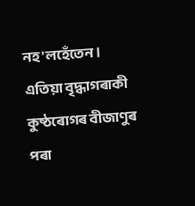নহ'লহেঁতেন। এতিয়া বৃদ্ধাগৰাকী কুষ্ঠৰোগৰ বীজাণুৰ পৰা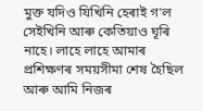মুক্ত যদিও যিখিনি হেৰাই গ'ল সেইখিনি আৰু কেতিয়াও ঘূৰি নাহে। লাহে লাহে আমাৰ প্ৰশিক্ষণৰ সময়সীমা শেষ হৈছিল আৰু আমি নিজৰ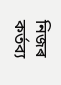নিজৰ কৰ্তব্য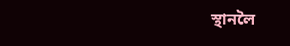স্থানলৈ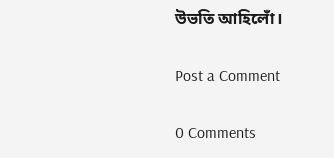উভতি আহিলোঁ।

Post a Comment

0 Comments